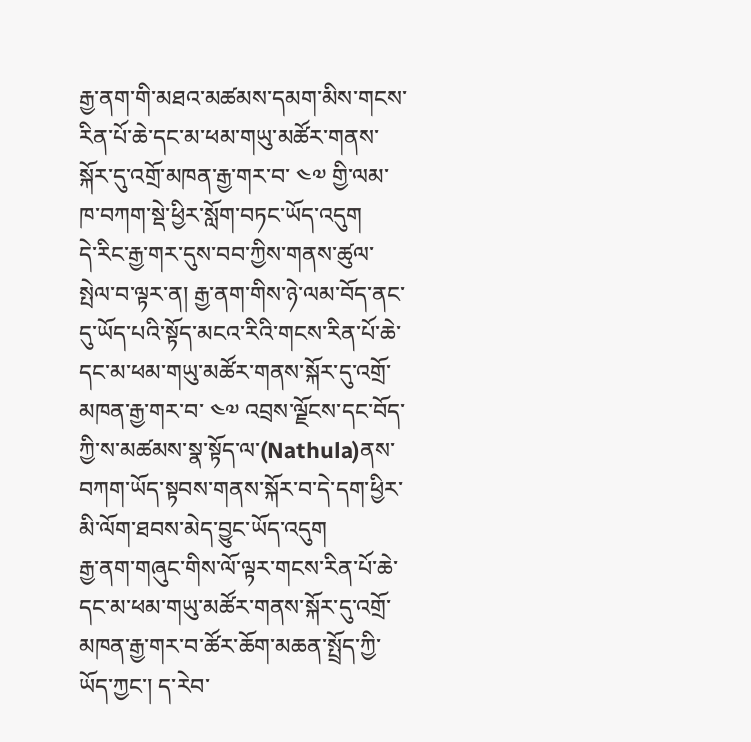རྒྱ་ནག་གི་མཐའ་མཚམས་དམག་མིས་གངས་རིན་པོ་ཆེ་དང་མ་ཕམ་གཡུ་མཚོར་གནས་སྐོར་དུ་འགྲོ་མཁན་རྒྱ་གར་བ་ ༤༧ གྱི་ལམ་ཁ་བཀག་སྡེ་ཕྱིར་སློག་བཏང་ཡོད་འདུག
དེ་རིང་རྒྱ་གར་དུས་བབ་ཀྱིས་གནས་ཚུལ་སྤེལ་བ་ལྟར་ན། རྒྱ་ནག་གིས་ཉེ་ལམ་བོད་ནང་དུ་ཡོད་པའི་སྟོད་མངའ་རིའི་གངས་རིན་པོ་ཆེ་དང་མ་ཕམ་གཡུ་མཚོར་གནས་སྐོར་དུ་འགྲོ་མཁན་རྒྱ་གར་བ་ ༤༧ འབྲས་ལྗོངས་དང་བོད་ཀྱི་ས་མཚམས་སྣ་སྟོད་ལ་(Nathula)ནས་བཀག་ཡོད་སྟབས་གནས་སྐོར་བ་དེ་དག་ཕྱིར་མི་ལོག་ཐབས་མེད་བྱུང་ཡོད་འདུག
རྒྱ་ནག་གཞུང་གིས་ལོ་ལྟར་གངས་རིན་པོ་ཆེ་དང་མ་ཕམ་གཡུ་མཚོར་གནས་སྐོར་དུ་འགྲོ་མཁན་རྒྱ་གར་བ་ཚོར་ཆོག་མཆན་སྤྲོད་ཀྱི་ཡོད་ཀྱང་། ད་རེབ་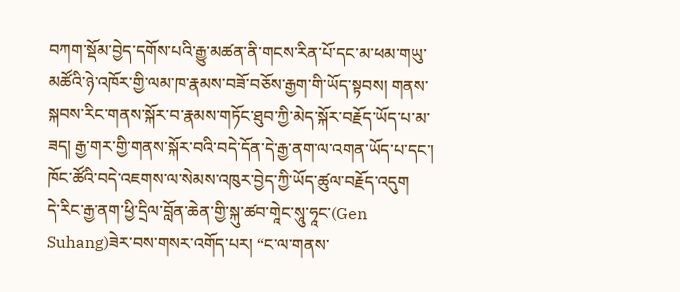བཀག་སྡོམ་བྱེད་དགོས་པའི་རྒྱུ་མཚན་ནི་གངས་རིན་པོ་དང་མ་ཕམ་གཡུ་མཚོའི་ཉེ་འཁོར་གྱི་ལམ་ཁ་རྣམས་བཟོ་བཅོས་རྒྱག་གི་ཡོད་སྟབས། གནས་སྐབས་རིང་གནས་སྐོར་བ་རྣམས་གཏོང་ཐུབ་ཀྱི་མེད་སྐོར་བརྗོད་ཡོད་པ་མ་ཟད། རྒྱ་གར་གྱི་གནས་སྐོར་བའི་བདེ་དོན་དེ་རྒྱ་ནག་ལ་འགན་ཡོད་པ་དང་། ཁོང་ཚོའི་བདེ་འཇགས་ལ་སེམས་འཁུར་བྱེད་ཀྱི་ཡོད་ཚུལ་བརྗོད་འདུག
དེ་རིང་རྒྱ་ནག་ཕྱི་དྲིལ་བློན་ཆེན་གྱི་སྐུ་ཚབ་གཱེང་སཱུ་ཧཱང་(Gen Suhang)ཟེར་བས་གསར་འགོད་པར། “ང་ལ་གནས་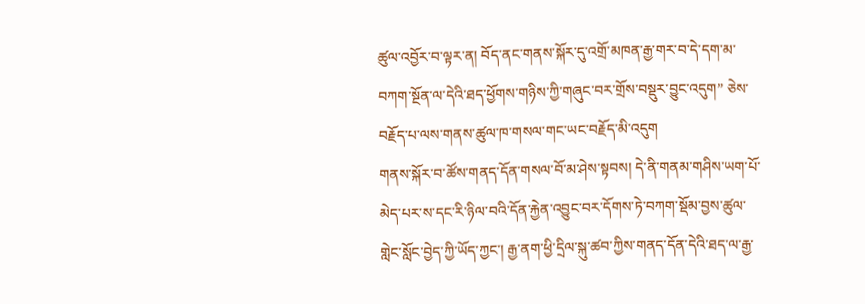ཚུལ་འབྱོར་བ་ལྟར་ན། བོད་ནང་གནས་སྐོར་དུ་འགྲོ་མཁན་རྒྱ་གར་བ་དེ་དག་མ་བཀག་སྔོན་ལ་དེའི་ཐད་ཕྱོགས་གཉིས་ཀྱི་གཞུང་བར་གྲོས་བསྡུར་བྱུང་འདུག” ཅེས་བརྗོད་པ་ལས་གནས་ཚུལ་ཁ་གསལ་གང་ཡང་བརྗོད་མི་འདུག
གནས་སྐོར་བ་ཚོས་གནད་དོན་གསལ་བོ་མ་ཤེས་སྟབས། དེ་ནི་གནམ་གཤིས་ཡག་པོ་མེད་པར་ས་དང་རི་ཉིལ་བའི་དོན་རྐྱེན་འབྱུང་བར་དོགས་ཏེ་བཀག་སྡོམ་བྱས་ཚུལ་གླེང་སློང་བྱེད་ཀྱི་ཡོད་ཀྱང་། རྒྱ་ནག་ཕྱི་དྲིལ་སྐུ་ཚབ་ཀྱིས་གནད་དོན་དེའི་ཐད་ལ་རྒྱ་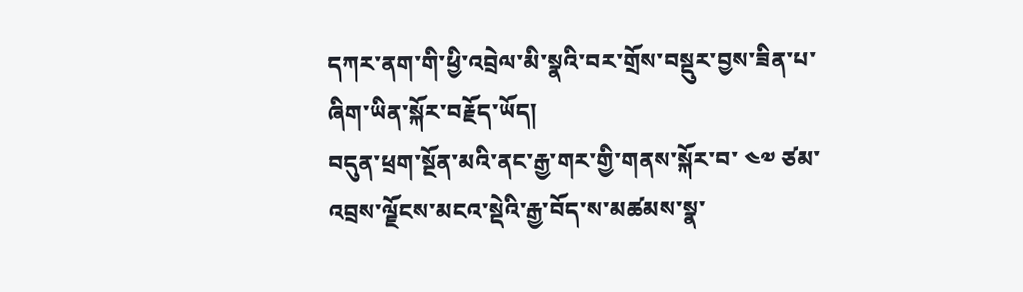དཀར་ནག་གི་ཕྱི་འབྲེལ་མི་སྣའི་བར་གྲོས་བསྡུར་བྱས་ཟིན་པ་ཞིག་ཡིན་སྐོར་བརྗོད་ཡོད།
བདུན་ཕྲག་སྔོན་མའི་ནང་རྒྱ་གར་གྱི་གནས་སྐོར་བ་ ༤༧ ཙམ་འབྲས་ལྗོངས་མངའ་སྡེའི་རྒྱ་བོད་ས་མཚམས་སྣ་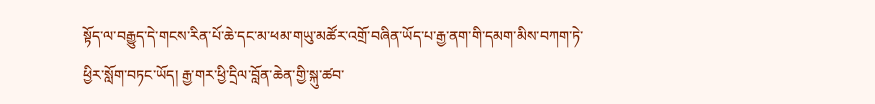སྟོད་ལ་བརྒྱུད་དེ་གངས་རིན་པོ་ཆེ་དང་མ་ཕམ་གཡུ་མཚོར་འགྲོ་བཞིན་ཡོད་པ་རྒྱ་ནག་གི་དམག་མིས་བཀག་ཏེ་ཕྱིར་སློག་བཏང་ཡོད། རྒྱ་གར་ཕྱི་དྲིལ་བློན་ཆེན་གྱི་སྐུ་ཚབ་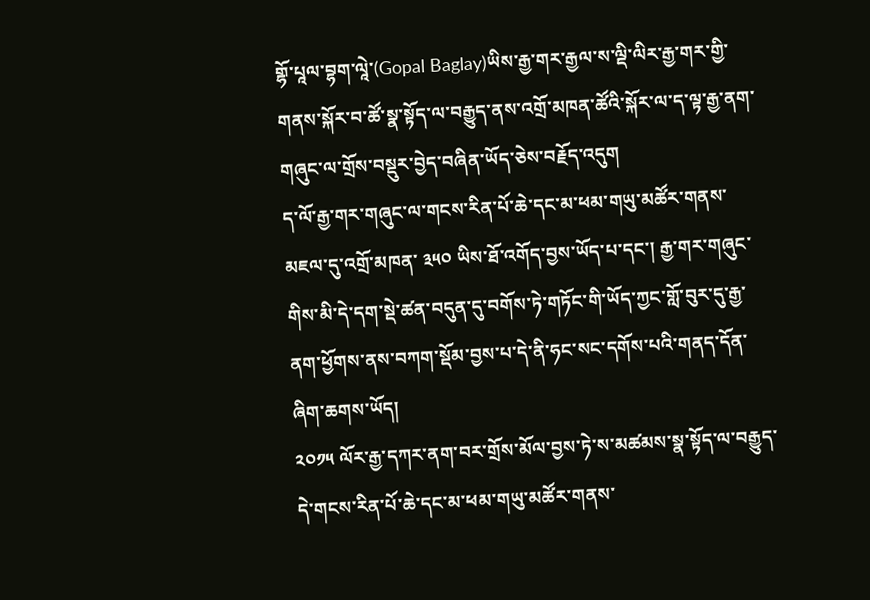གྷོ་པཱལ་བྷག་ལཱེ་(Gopal Baglay)ཡིས་རྒྱ་གར་རྒྱལ་ས་ལྡི་ལིར་རྒྱ་གར་གྱི་གནས་སྐོར་བ་ཚོ་སྣ་སྟོད་ལ་བརྒྱུད་ནས་འགྲོ་མཁན་ཚོའི་སྐོར་ལ་ད་ལྟ་རྒྱ་ནག་གཞུང་ལ་གྲོས་བསྡུར་བྱེད་བཞིན་ཡོད་ཅེས་བརྗོད་འདུག
ད་ལོ་རྒྱ་གར་གཞུང་ལ་གངས་རིན་པོ་ཆེ་དང་མ་ཕམ་གཡུ་མཚོར་གནས་མཇལ་དུ་འགྲོ་མཁན་ ༣༥༠ ཡིས་ཐོ་འགོད་བྱས་ཡོད་པ་དང་། རྒྱ་གར་གཞུང་གིས་མི་དེ་དག་སྡེ་ཚན་བདུན་དུ་བགོས་ཏེ་གཏོང་གི་ཡོད་ཀྱང་གློ་བུར་དུ་རྒྱ་ནག་ཕྱོགས་ནས་བཀག་སྡོམ་བྱས་པ་དེ་ནི་ཧང་སང་དགོས་པའི་གནད་དོན་ཞིག་ཆགས་ཡོད།
༢༠༡༥ ལོར་རྒྱ་དཀར་ནག་བར་གྲོས་མོལ་བྱས་ཏེ་ས་མཚམས་སྣ་སྟོད་ལ་བརྒྱུད་དེ་གངས་རིན་པོ་ཆེ་དང་མ་ཕམ་གཡུ་མཚོར་གནས་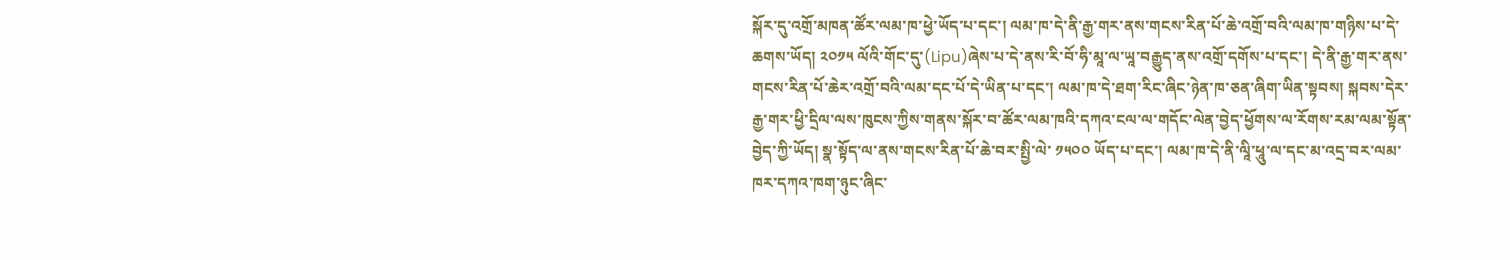སྐོར་དུ་འགྲོ་མཁན་ཚོར་ལམ་ཁ་ཕྱེ་ཡོད་པ་དང་། ལམ་ཁ་དེ་ནི་རྒྱ་གར་ནས་གངས་རིན་པོ་ཆེ་འགྲོ་བའི་ལམ་ཁ་གཉིས་པ་དེ་ཆགས་ཡོད། ༢༠༡༥ ལོའི་གོང་དུ་(Lipu)ཞེས་པ་དེ་ནས་རི་བོ་ཧི་མཱ་ལ་ཡཱ་བརྒྱུད་ནས་འགྲོ་དགོས་པ་དང་། དེ་ནི་རྒྱ་གར་ནས་གངས་རིན་པོ་ཆེར་འགྲོ་བའི་ལམ་དང་པོ་དེ་ཡིན་པ་དང་། ལམ་ཁ་དེ་ཐག་རིང་ཞིང་ཉེན་ཁ་ཅན་ཞིག་ཡིན་སྟབས། སྐབས་དེར་རྒྱ་གར་ཕྱི་དྲིལ་ལས་ཁུངས་ཀྱིས་གནས་སྐོར་བ་ཚོར་ལམ་ཁའི་དཀའ་ངལ་ལ་གདོང་ལེན་བྱེད་ཕྱོགས་ལ་རོགས་རམ་ལམ་སྟོན་བྱེད་ཀྱི་ཡོད། སྣ་སྟོད་ལ་ནས་གངས་རིན་པོ་ཆེ་བར་སྤྱི་ལེ་ ༡༥༠༠ ཡོད་པ་དང་། ལམ་ཁ་དེ་ནི་ལཱི་ཕཱུ་ལ་དང་མ་འདྲ་བར་ལམ་ཁར་དཀའ་ཁག་ཉུང་ཞིང་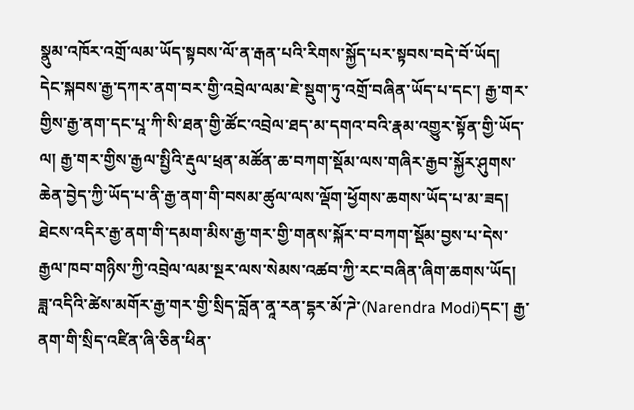སྣུམ་འཁོར་འགྲོ་ལམ་ཡོད་སྟབས་ལོ་ན་རྒན་པའི་རིགས་སྐྱོད་པར་སྟབས་བདེ་བོ་ཡོད།
དེང་སྐབས་རྒྱ་དཀར་ནག་བར་གྱི་འབྲེལ་ལམ་ཇེ་སྡུག་ཏུ་འགྲོ་བཞིན་ཡོད་པ་དང་། རྒྱ་གར་གྱིས་རྒྱ་ནག་དང་པཱ་ཀི་སི་ཐན་གྱི་ཚོང་འབྲེལ་ཐད་མ་དགའ་བའི་རྣམ་འགྱུར་སྟོན་གྱི་ཡོད་ལ། རྒྱ་གར་གྱིས་རྒྱལ་སྤྱིའི་རྡུལ་ཕྲན་མཚོན་ཆ་བཀག་སྡོམ་ལས་གཞིར་རྒྱབ་སྐྱོར་ཤུགས་ཆེན་བྱེད་ཀྱི་ཡོད་པ་ནི་རྒྱ་ནག་གི་བསམ་ཚུལ་ལས་ལྡོག་ཕྱོགས་ཆགས་ཡོད་པ་མ་ཟད། ཐེངས་འདིར་རྒྱ་ནག་གི་དམག་མིས་རྒྱ་གར་གྱི་གནས་སྐོར་བ་བཀག་སྡོམ་བྱས་པ་དེས་རྒྱལ་ཁབ་གཉིས་ཀྱི་འབྲེལ་ལམ་སྔར་ལས་སེམས་འཚབ་ཀྱི་རང་བཞིན་ཞིག་ཆགས་ཡོད།
ཟླ་འདིའི་ཚེས་མགོར་རྒྱ་གར་གྱི་སྲིད་བློན་ནཱ་རན་དྷར་མོ་ཌེ་(Narendra Modi)དང་། རྒྱ་ནག་གི་སྲིད་འཛིན་ཞི་ཅིན་ཕིན་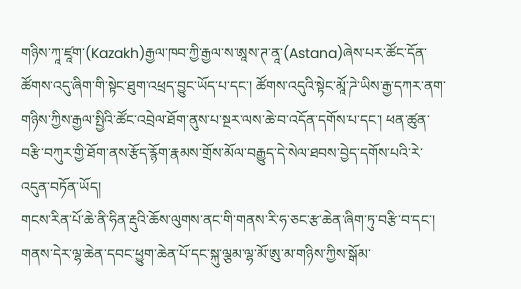གཉིས་ཀཱ་ཛཱག་(Kazakh)རྒྱལ་ཁབ་ཀྱི་རྒྱལ་ས་ཨཱས་ཊ་ནཱ་(Astana)ཞེས་པར་ཚོང་དོན་ཚོགས་འདུ་ཞིག་གི་སྟེང་ཐུག་འཕྲད་བྱུང་ཡོད་པ་དང་། ཚོགས་འདུའི་སྟེང་མཱོ་ཌེ་ཡིས་རྒྱ་དཀར་ནག་གཉིས་ཀྱིས་རྒྱལ་སྤྱིའི་ཚོང་འབྲེལ་ཐོག་ནུས་པ་སྔར་ལས་ཆེ་བ་འདོན་དགོས་པ་དང་། ཕན་ཚུན་བརྩི་བཀུར་གྱི་ཐོག་ནས་རྩོད་རྙོག་རྣམས་གྲོས་མོལ་བརྒྱུད་དེ་སེལ་ཐབས་བྱེད་དགོས་པའི་རེ་འདུན་བཏོན་ཡོད།
གངས་རིན་པོ་ཆེ་ནི་ཧིན་རྡུའི་ཆོས་ལུགས་ནང་གི་གནས་རི་ཧ་ཅང་རྩ་ཆེན་ཞིག་ཏུ་བརྩི་བ་དང་། གནས་དེར་ལྷ་ཆེན་དབང་ཕྱུག་ཆེན་པོ་དང་སྐུ་ལྕམ་ལྷ་མོ་ཨུ་མ་གཉིས་ཀྱིས་སྒོམ་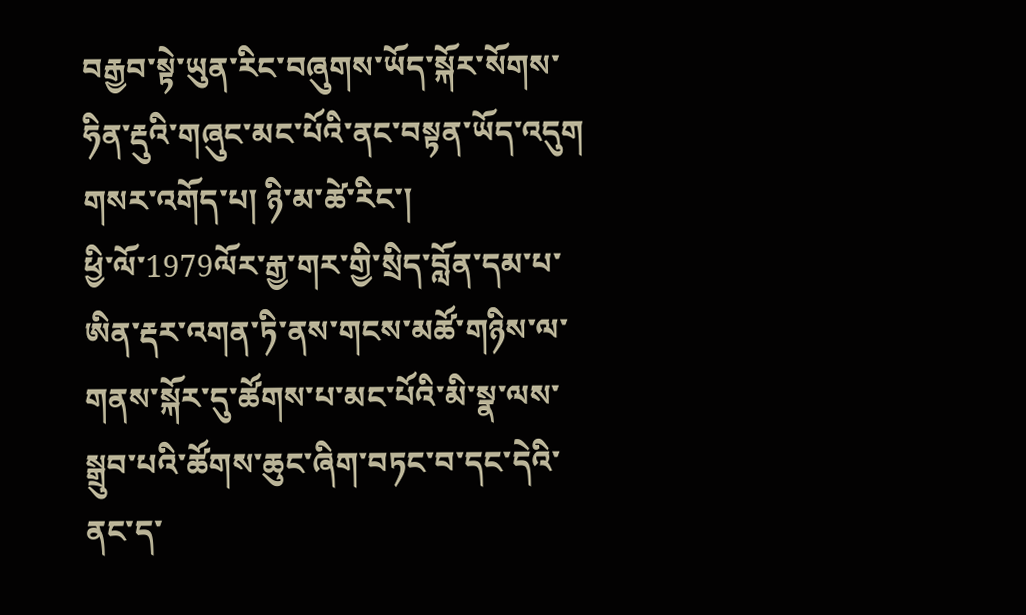བརྒྱབ་སྟེ་ཡུན་རིང་བཞུགས་ཡོད་སྐོར་སོགས་ཧིན་རྡུའི་གཞུང་མང་པོའི་ནང་བསྟན་ཡོད་འདུག
གསར་འགོད་པ། ཉི་མ་ཚེ་རིང་།
ཕྱི་ལོ་1979ལོར་རྒྱ་གར་གྱི་སྲིད་བློན་དམ་པ་ཨིན་རྡར་འགན་ཏི་ནས་གངས་མཚོ་གཉིས་ལ་གནས་སྐོར་དུ་ཚོགས་པ་མང་པོའི་མི་སྣ་ལས་སྒྲུབ་པའི་ཚོགས་ཆུང་ཞིག་བཏང་བ་དང་དེའི་ནང་ད་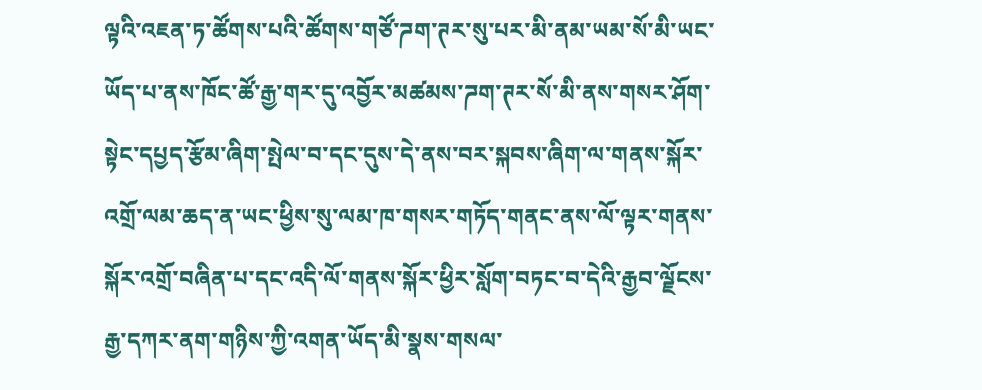ལྟའི་འཇན་ཏ་ཚོགས་པའི་ཚོགས་གཙོ་ཌག་ཊར་སུ་པར་མི་ནམ་ཡམ་སོ་མི་ཡང་ཡོད་པ་ནས་ཁོང་ཚོ་རྒྱ་གར་དུ་འབྱོར་མཚམས་ཌག་ཊར་སོ་མི་ནས་གསར་ཤོག་སྟེང་དཔྱད་རྩོམ་ཞིག་སྤེལ་བ་དང་དུས་དེ་ནས་བར་སྐབས་ཞིག་ལ་གནས་སྐོར་འགྲོ་ལམ་ཆད་ན་ཡང་ཕྱིས་སུ་ལམ་ཁ་གསར་གཏོད་གནང་ནས་ལོ་ལྟར་གནས་སྐོར་འགྲོ་བཞིན་པ་དང་འདི་ལོ་གནས་སྐོར་ཕྱིར་སློག་བཏང་བ་དེའི་རྒྱབ་ལྗོངས་རྒྱ་དཀར་ནག་གཉིས་ཀྱི་འགན་ཡོད་མི་སྣས་གསལ་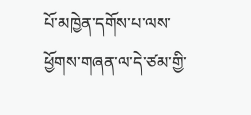པོ་མཁྱེན་དགོས་པ་ལས་ཕྱོགས་གཞན་ལ་དེ་ཙམ་གྱི་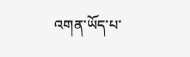འགན་ཡོད་པ་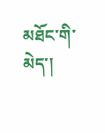མཐོང་གི་མེད་།